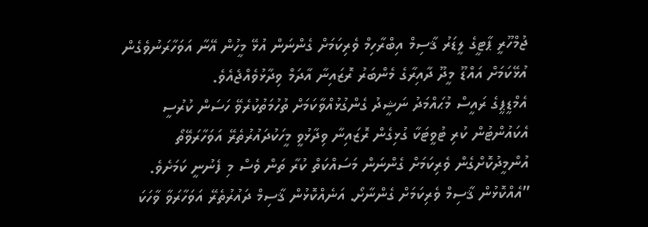ޖުމްހޫރީ ޕާޓީގެ ލީޑަރު ޤާސިމް އިބްރާހިމް ވެރިކަމަށް ގެންނަން އުޅޭ މީހުން އޭނާ އަވަހާރަނުވެގެން އުޅޭކަމަށް އައްޑޫ މީދޫ ދާއިރާގެ މެންބަރު ރޮޒައިނާ އާދަމް ވިދާޅުވެއްޖެއެވެ.
އެމްޑީޕީގެ ރައީސް މުޙައްމަދު ނަޝީދު ގެންގުޅުއްވާކަމަށް ތުހުމަތުކުރެވޭ ހަސަން ކުރުސީ އެކައުންޓުން ކުރި ޓުވީޓަކާ ގުޅިގެން ރޮޒައިނާ ވިދާޅުވީ މީހަކުދައުރުތެރޭ އަވަހާރަވޭތޯ އުންމީދުކޮށްގެން ވެރިކަމަށް ގެންނަން މަސައްކަތް ކުރާ ތަން ވެސް މި ފެނުނީ ކަމަށެވެ.
”އެއްކޮޅުން ޤާސިމް ވެރިކަމަށް ގެންނާށޯ. އަނެއްކޮޅުން ޤާސިމް ދައުރުތެރޭ އަވަހާރަވާ ވާހަކަ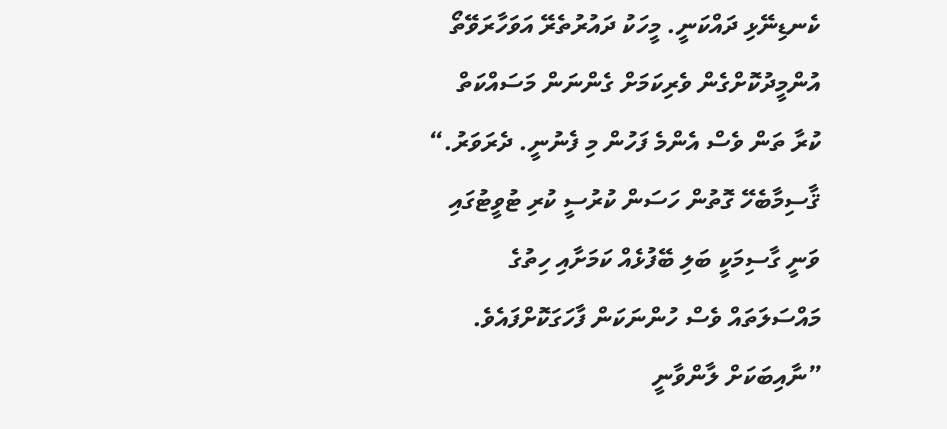ކެނޑިނޭޅި ދައްކަނީ. މީހަކު ދައުރުތެރޭ އަވަހާރަވޭތޯ އުންމީދުކޮށްގެން ވެރިކަމަށް ގެންނަން މަސައްކަތް ކުރާ ތަން ވެސް އެންމެ ފަހުން މި ފެނުނީ. ދެރަވަރު.“
ޤާސިމާބެހޭ ގޮތުން ހަސަން ކުރުސީ ކުރި ޓުވީޓުގައި ވަނީ ގާސިމަކީ ބަލި ބޭފުޅެއް ކަމަށާއި ހިތުގެ މައްސަލަތައް ވެސް ހުންނަކަން ފާހަގަކޮށްފައެވެ.
”ނާއިބަކަށް ލާންވާނީ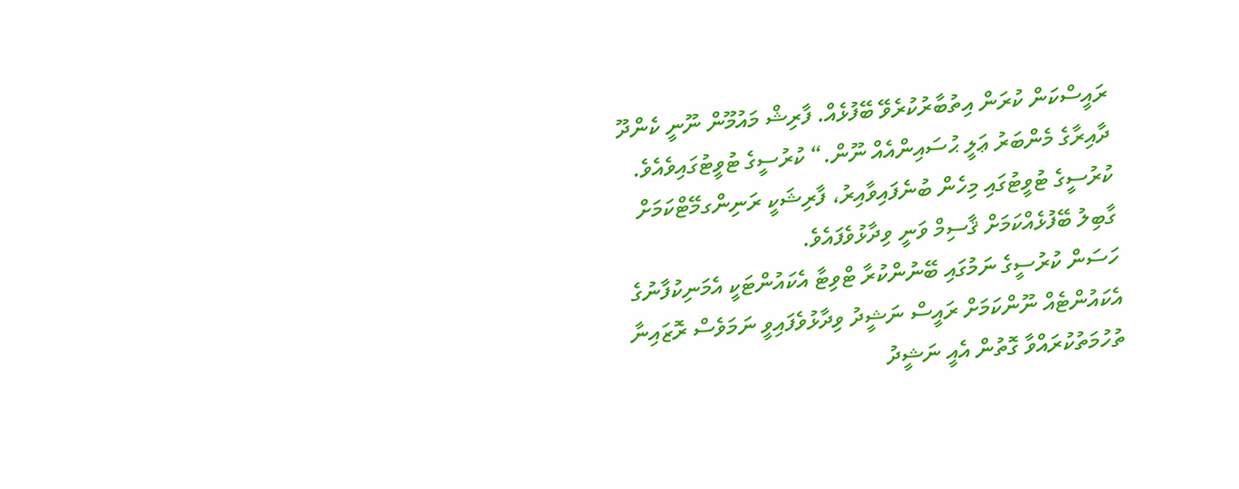ރައީސްކަން ކުރަން އިތުބާރުކުރެވޭ ބޭފުޅެއް. ފާރިޝް މައުމޫން ނޫނީ ކެންދޫ ދާއިރާގެ މެންބަރު ޢަލީ ޙުސައިންއެއް ނޫން.“ ކުރުސީގެ ޓުވީޓުގައިވެއެވެ.
ކުރުސީގެ ޓުވީޓުގައި މިހެން ބުނެފައިވާއިރު، ފާރިޝަކީ ރަނިންގމޭޓްކަމަށް ގާބިލު ބޭފުޅެއްކަމަށް ޤާސިމް ވަނީ ވިދާޅުވެފައެވެ.
ހަސަން ކުރުސީގެ ނަމުގައި ބޭނުންކުރާ ޓްވިޓާ އެކައުންޓަކީ އެމަނިކުފާނުގެ އެކައުންޓެއް ނޫންކަމަށް ރައީސް ނަޝީދު ވިދާޅުވެފައިވީ ނަމަވެސް ރޮޒައިނާ ތުހުމަތުކުރައްވާ ގޮތުން އެއީ ނަޝީދު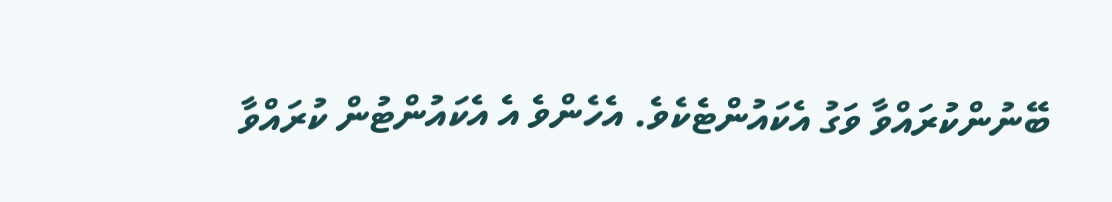ބޭނުންކުރައްވާ ވަގު އެކައުންޓެކެވެ. އެހެންވެ އެ އެކައުންޓުން ކުރައްވާ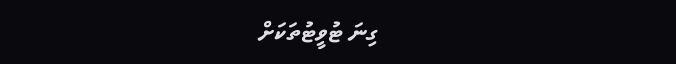ގިނަ ޓުވީޓުތަކަށް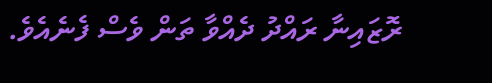ރޮޒައިނާ ރައްދު ދެއްވާ ތަން ވެސް ފެނެއެވެ.